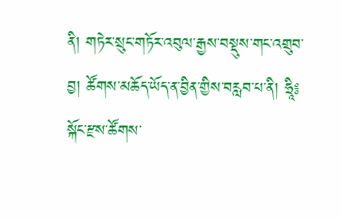ནི། གཏེར་སྲུང་གཏོར་འབུལ་རྒྱས་བསྡུས་གང་འགྲུབ་བྱ། ཚོགས་མཆོད་ཡོད་ན་བྱིན་གྱིས་བརླབ་པ་ནི། ཧྲཱི༔ སྐོང་རྫས་ཚོགས་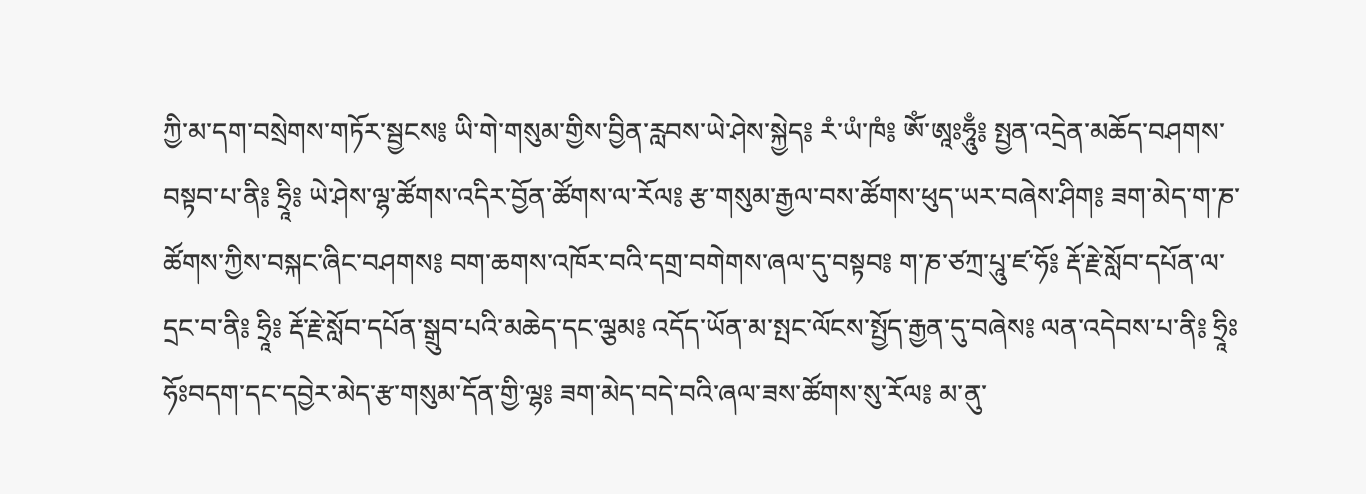ཀྱི་མ་དག་བསྲེགས་གཏོར་སྦྱངས༔ ཡི་གེ་གསུམ་གྱིས་བྱིན་རླབས་ཡེ་ཤེས་སྐྱེད༔ རཾ་ཡཾ་ཁཾ༔ ཨོཾ་ཨཱཿཧཱུྃ༔ སྤྱན་འདྲེན་མཆོད་བཤགས་བསྟབ་པ་ནི༔ ཧྲཱི༔ ཡེ་ཤེས་ལྷ་ཚོགས་འདིར་བྱོན་ཚོགས་ལ་རོལ༔ རྩ་གསུམ་རྒྱལ་བས་ཚོགས་ཕུད་ཡར་བཞེས་ཤིག༔ ཟག་མེད་ག་ཎ་ཚོགས་ཀྱིས་བསྐང་ཞིང་བཤགས༔ བག་ཆགས་འཁོར་བའི་དགྲ་བགེགས་ཞལ་དུ་བསྟབ༔ ག་ཎ་ཙཀྲ་པཱུ་ཛ་ཧོ༔ རྡོ་རྗེ་སློབ་དཔོན་ལ་དྲང་བ་ནི༔ ཧྲཱི༔ རྡོ་རྗེ་སློབ་དཔོན་སྒྲུབ་པའི་མཆེད་དང་ལྕམ༔ འདོད་ཡོན་མ་སྤང་ལོངས་སྤྱོད་རྒྱན་དུ་བཞེས༔ ལན་འདེབས་པ་ནི༔ ཧྲཱིཿཧོཿབདག་དང་དབྱེར་མེད་རྩ་གསུམ་དོན་གྱི་ལྷ༔ ཟག་མེད་བདེ་བའི་ཞལ་ཟས་ཚོགས་སུ་རོལ༔ མ་ནུ་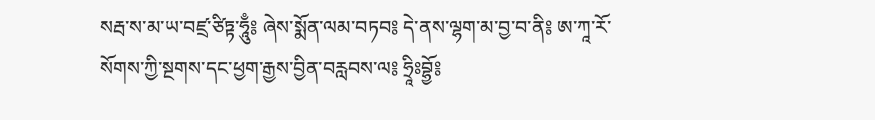སརྦ་ས་མ་ཡ་བཛྲ་ཙིཏྟ་ཧཱུྃ༔ ཞེས་སྨོན་ལམ་བཏབ༔ དེ་ནས་ལྷག་མ་བྱ་བ་ནི༔ ཨ་ཀཱ་རོ་སོགས་ཀྱི་སྔགས་དང་ཕྱག་རྒྱས་བྱིན་བརླབས་ལ༔ ཧྲཱིཿབྷྱོ༔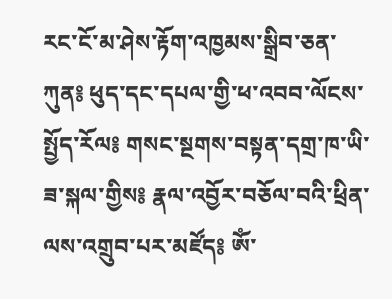རང་ངོ་མ་ཤེས་རྟོག་འཁྱམས་སྒྲིབ་ཅན་ཀུན༔ ཕུད་དང་དཔལ་གྱི་ཕ་འབབ་ལོངས་སྤྱོད་རོལ༔ གསང་སྔགས་བསྟན་དགྲ་ཁ་ཡི་ཟ་སྐལ་གྱིས༔ རྣལ་འབྱོར་བཅོལ་བའི་ཕྲིན་ལས་འགྲུབ་པར་མཛོད༔ ཨོཾ་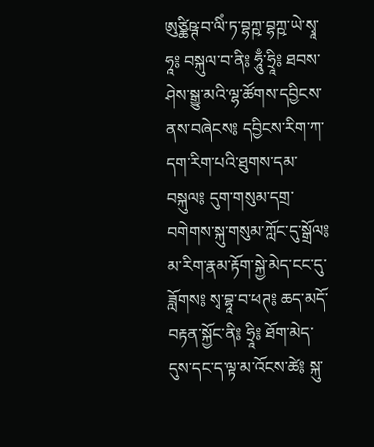ཨུཙྪིཥྚ་བ་ལིཾ་ཏ་བྷཀྵ་བྷཀྵ་ཡེ་སྭཱ་ཧཱ༔ བསྐུལ་བ་ནི༔ ཧཱུྃ་ཧྲཱི༔ ཐབས་ཤེས་སྒྱུ་མའི་ལྷ་ཚོགས་དབྱིངས་ནས་བཞེངས༔ དབྱིངས་རིག་ཀ་དག་རིག་པའི་ཐུགས་དམ་བསྐུལ༔ དུག་གསུམ་དགྲ་བགེགས་སྐུ་གསུམ་ཀློང་དུ་སྒྲོལ༔ མ་རིག་རྣམ་རྟོག་སྐྱེ་མེད་ངང་དུ་ཟློགས༔ སྭ་བྷཱ་བ་ཕཊ༔ ཆད་མདོ་བརྟན་སྐྱོང་ནི༔ ཧྲཱི༔ ཐོག་མེད་དུས་དང་ད་ལྟ་མ་འོངས་ཚེ༔ སྐུ་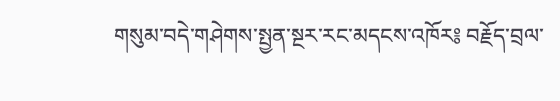གསུམ་བདེ་གཤེགས་སྤྱན་སྔར་རང་མདངས་འཁོར༔ བརྗོད་བྲལ་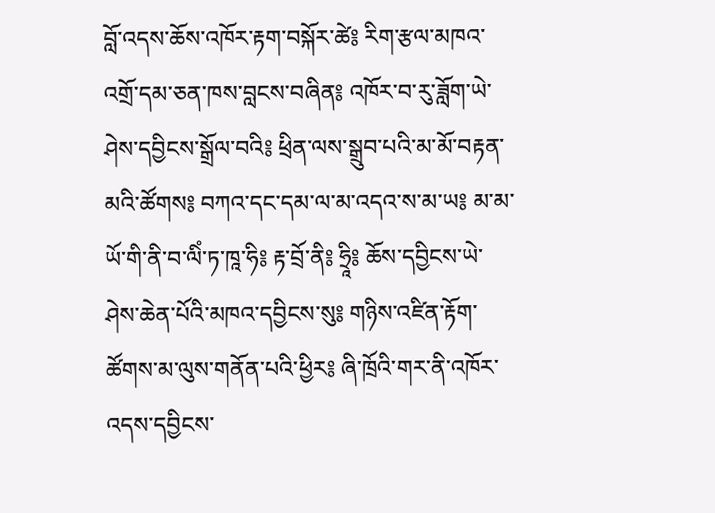བློ་འདས་ཆོས་འཁོར་རྟག་བསྐོར་ཚེ༔ རིག་རྩལ་མཁའ་འགྲོ་དམ་ཅན་ཁས་བླངས་བཞིན༔ འཁོར་བ་རུ་ཟློག་ཡེ་ཤེས་དབྱིངས་སྒྲོལ་བའི༔ ཕྲིན་ལས་སྒྲུབ་པའི་མ་མོ་བརྟན་མའི་ཚོགས༔ བཀའ་དང་དམ་ལ་མ་འདའ་ས་མ་ཡ༔ མ་མ་ཡོ་གི་ནི་བ་ལིཾ་ཏ་ཁཱ་ཧི༔ རྟ་བྲོ་ནི༔ ཧྲཱི༔ ཆོས་དབྱིངས་ཡེ་ཤེས་ཆེན་པོའི་མཁའ་དབྱིངས་སུ༔ གཉིས་འཛིན་རྟོག་ཚོགས་མ་ལུས་གནོན་པའི་ཕྱིར༔ ཞི་ཁྲོའི་གར་ནི་འཁོར་འདས་དབྱིངས་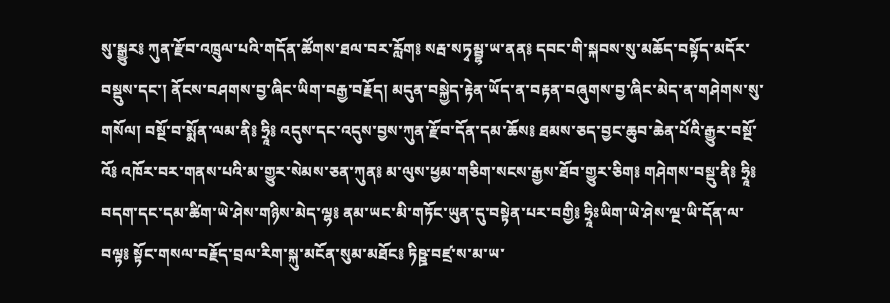སུ་སྒྱུར༔ ཀུན་རྫོབ་འཁྲུལ་པའི་གདོན་ཚོགས་ཐལ་བར་རློག༔ སརྦ་སཏྭམྦྷ་ཡ་ནན༔ དབང་གི་སྐབས་སུ་མཆོད་བསྟོད་མདོར་བསྡུས་དང་། ནོངས་བཤགས་བྱ་ཞིང་ཡིག་བརྒྱ་བརྗོད། མདུན་བསྐྱེད་རྟེན་ཡོད་ན་བརྟན་བཞུགས་བྱ་ཞིང་མེད་ན་གཤེགས་སུ་གསོལ། བསྔོ་བ་སྨོན་ལམ་ནི༔ ཧྲཱི༔ འདུས་དང་འདུས་བྱས་ཀུན་རྫོབ་དོན་དམ་ཆོས༔ ཐམས་ཅད་བྱང་ཆུབ་ཆེན་པོའི་རྒྱུར་བསྔོ་འོ༔ འཁོར་བར་གནས་པའི་མ་གྱུར་སེམས་ཅན་ཀུན༔ མ་ལུས་ཕྱམ་གཅིག་སངས་རྒྱས་ཐོབ་གྱུར་ཅིག༔ གཤེགས་བསྡུ་ནི༔ ཧྲཱི༔ བདག་དང་དམ་ཚིག་ཡེ་ཤེས་གཉིས་མེད་ལྷ༔ ནམ་ཡང་མི་གཏོང་ཡུན་དུ་བསྟེན་པར་བགྱི༔ ཧྲཱིཿཡིག་ཡེ་ཤེས་ལྔ་ཡི་དོན་ལ་བལྟ༔ སྟོང་གསལ་བརྗོད་བྲལ་རིག་སྐུ་མངོན་སུམ་མཐོང༔ ཏིཥྛ་བཛྲ་ས་མ་ཡ་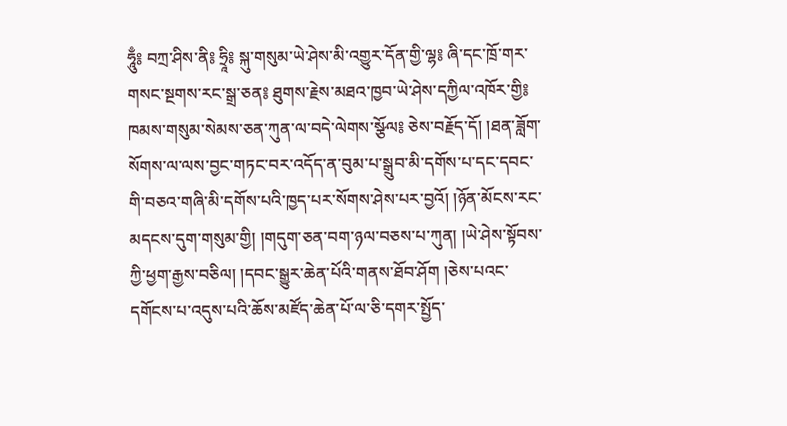ཧཱུྃ༔ བཀྲ་ཤིས་ནི༔ ཧྲཱི༔ སྐུ་གསུམ་ཡེ་ཤེས་མི་འགྱུར་དོན་གྱི་ལྷ༔ ཞི་དང་ཁྲོ་གར་གསང་སྔགས་རང་སྒྲ་ཅན༔ ཐུགས་རྗེས་མཐའ་ཁྱབ་ཡེ་ཤེས་དཀྱིལ་འཁོར་གྱི༔ ཁམས་གསུམ་སེམས་ཅན་ཀུན་ལ་བདེ་ལེགས་སྩོལ༔ ཅེས་བརྗོད་དོ། །ཐན་ཟློག་སོགས་ལ་ལས་བྱང་གཏང་བར་འདོད་ན་བུམ་པ་སྒྲུབ་མི་དགོས་པ་དང་དབང་གི་བཅའ་གཞི་མི་དགོས་པའི་ཁྱད་པར་སོགས་ཤེས་པར་བྱའོ། །ཉོན་མོངས་རང་མདངས་དུག་གསུམ་གྱི། །གདུག་ཅན་བག་ཉལ་བཅས་པ་ཀུན། །ཡེ་ཤེས་སྟོབས་ཀྱི་ཕྱག་རྒྱས་བཅིལ། །དབང་སྒྱུར་ཆེན་པོའི་གནས་ཐོབ་ཤོག །ཅེས་པའང་དགོངས་པ་འདུས་པའི་ཆོས་མཛོད་ཆེན་པོ་ལ་ཅི་དགར་སྤྱོད་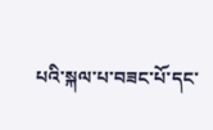པའི་སྐལ་པ་བཟང་པོ་དང་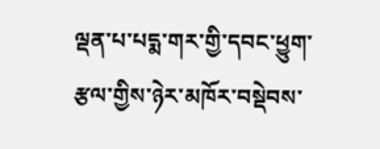ལྡན་པ་པདྨ་གར་གྱི་དབང་ཕྱུག་རྩལ་གྱིས་ཉེར་མཁོར་བསྡེབས་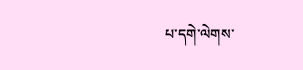པ་དགེ་ལེགས་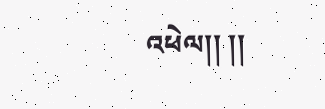འཕེལ།། །།